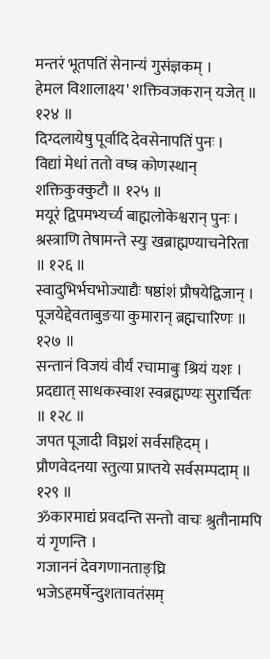मन्तरं भूतपतिं सेनान्यं गुसंज्ञकम् ।
हेमल विशालाक्ष्य' शक्तिवजकरान् यजेत् ॥ १२४ ॥
दिग्दलायेषु पूर्वादि देवसेनापतिं पुनः ।
विद्यां मेधां ततो वष्त्र कोणस्थान् शक्तिकुक्कुटौ ॥ १२५ ॥
मयूरं द्विपमभ्यर्च्य बाह्मलोकेश्वरान् पुनः ।
श्रस्त्राणि तेषामन्ते स्युः खब्राह्मण्याचनेरिता ॥ १२६ ॥
स्वादुभिर्भचभोज्याद्यैः षष्ठांशं प्रौषयेद्विजान् ।
पूजयेद्देवताबुङया कुमारान् ब्रह्मचारिणः ॥ १२७ ॥
सन्तानं विजयं वीर्यं रचामाबुः श्रियं यशः ।
प्रदद्यात् साधकस्वाश स्वब्रह्मण्यः सुरार्चितः ॥ १२८ ॥
जपत पूजादी विघ्नशं सर्वसहिदम् ।
प्रौणवेदनया स्तुत्या प्राप्तये सर्वसम्पदाम् ॥ १२९ ॥
ॐकारमाद्यं प्रवदन्ति सन्तो वाचः श्रुतौनामपि यं गृणन्ति ।
गजाननं देवगणानताङ्घ्रि भजेऽहमर्षेन्दुशतावतंसम्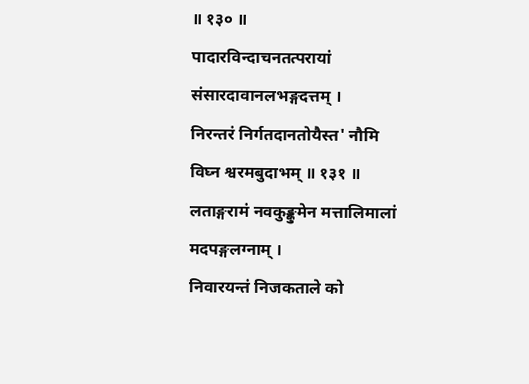॥ १३० ॥
पादारविन्दाचनतत्परायां संसारदावानलभङ्गदत्तम् ।
निरन्तरं निर्गतदानतोयैस्त' नौमि विघ्न श्वरमबुदाभम् ॥ १३१ ॥
लताङ्गरामं नवकुङ्कुमेन मत्तालिमालां मदपङ्गलग्नाम् ।
निवारयन्तं निजकताले को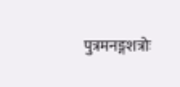पुत्रमनङ्गशत्रोः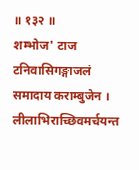॥ १३२ ॥
शम्भोज' टाज टनिवासिगङ्गाजलं समादाय कराम्बुजेन ।
लीलाभिराच्छिवमर्चयन्त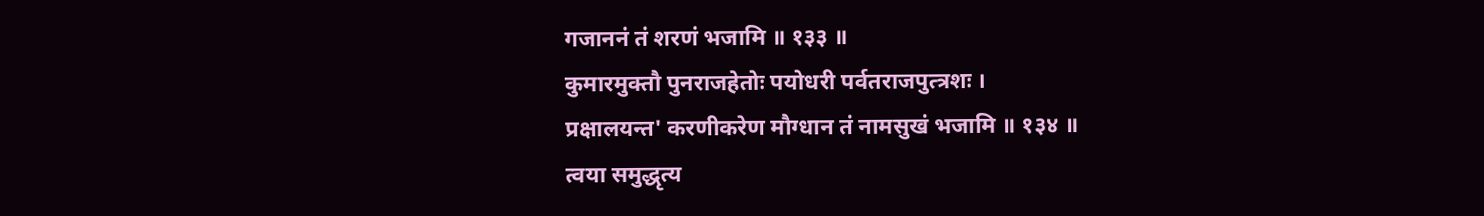गजाननं तं शरणं भजामि ॥ १३३ ॥
कुमारमुक्तौ पुनराजहेतोः पयोधरी पर्वतराजपुत्त्रशः ।
प्रक्षालयन्त' करणीकरेण मौग्धान तं नामसुखं भजामि ॥ १३४ ॥
त्वया समुद्धृत्य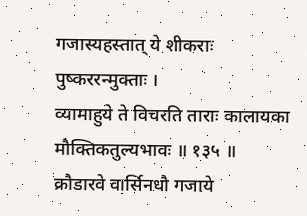गजास्यहस्तात् ये शीकराः पुष्कररन्मुक्ताः ।
व्यामाहुये ते विचरति ताराः कालायका मौक्तिकतुल्यभावः ॥ १३५ ॥
क्रौडारवे वार्सिनधौ गजाये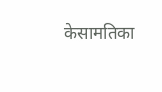केसामतिका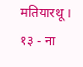मतियारथू ।
१३ - ना